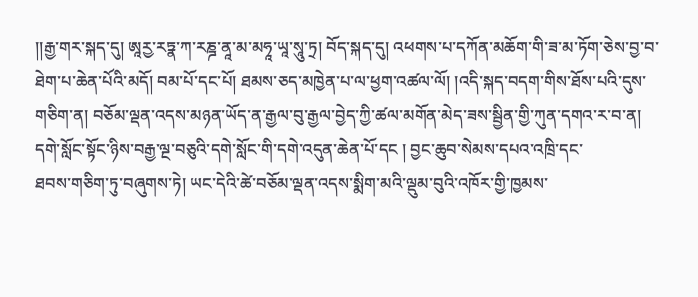།།རྒྱ་གར་སྐད་དུ། ཨཱརྱ་རཏྣ་ཀ་རཎྜ་ནཱ་མ་མཧཱ་ཡཱ་སཱུ་ཏྲ། བོད་སྐད་དུ། འཕགས་པ་དཀོན་མཆོག་གི་ཟ་མ་ཏོག་ཅེས་བྱ་བ་ཐེག་པ་ཆེན་པོའི་མདོ། བམ་པོ་དང་པོ། ཐམས་ཅད་མཁྱེན་པ་ལ་ཕྱག་འཚལ་ལོ། །འདི་སྐད་བདག་གིས་ཐོས་པའི་དུས་གཅིག་ན། བཅོམ་ལྡན་འདས་མཉན་ཡོད་ན་རྒྱལ་བུ་རྒྱལ་བྱེད་ཀྱི་ཚལ་མགོན་མེད་ཟས་སྦྱིན་གྱི་ཀུན་དགའ་ར་བ་ན། དགེ་སློང་སྟོང་ཉིས་བརྒྱ་ལྔ་བཅུའི་དགེ་སློང་གི་དགེ་འདུན་ཆེན་པོ་དང ། བྱང་ཆུབ་སེམས་དཔའ་འཁྲི་དང་
ཐབས་གཅིག་ཏུ་བཞུགས་ཏེ། ཡང་དེའི་ཚེ་བཅོམ་ལྡན་འདས་སྨིག་མའི་ལྡུམ་བུའི་འཁོར་གྱི་ཁྱམས་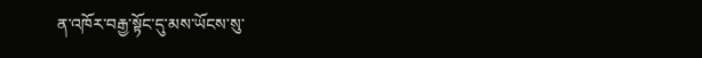ན་འཁོར་བརྒྱ་སྟོང་དུ་མས་ཡོངས་སུ་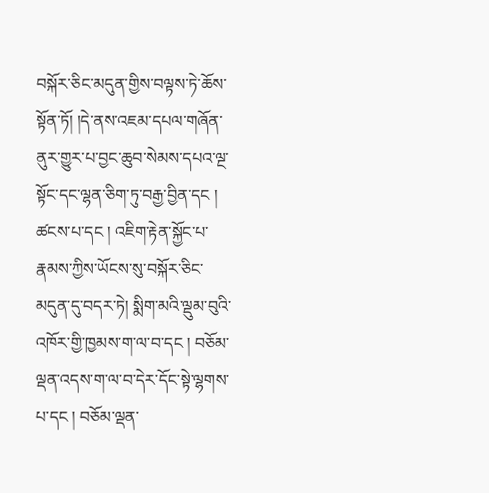བསྐོར་ཅིང་མདུན་གྱིས་བལྟས་ཏེ་ཆོས་སྟོན་ཏོ། །དེ་ནས་འཇམ་དཔལ་གཞོན་ནུར་གྱུར་པ་བྱང་ཆུབ་སེམས་དཔའ་ལྔ་སྟོང་དང་ལྷན་ཅིག་ཏུ་བརྒྱ་བྱིན་དང ། ཚངས་པ་དང ། འཇིག་རྟེན་སྐྱོང་པ་རྣམས་ཀྱིས་ཡོངས་སུ་བསྐོར་ཅིང་མདུན་དུ་བདར་ཏེ། སྨིག་མའི་ལྡུམ་བུའི་འཁོར་གྱི་ཁྱམས་ག་ལ་བ་དང ། བཅོམ་ལྡན་འདས་ག་ལ་བ་དེར་དོང་སྟེ་ལྷགས་པ་དང ། བཅོམ་ལྡན་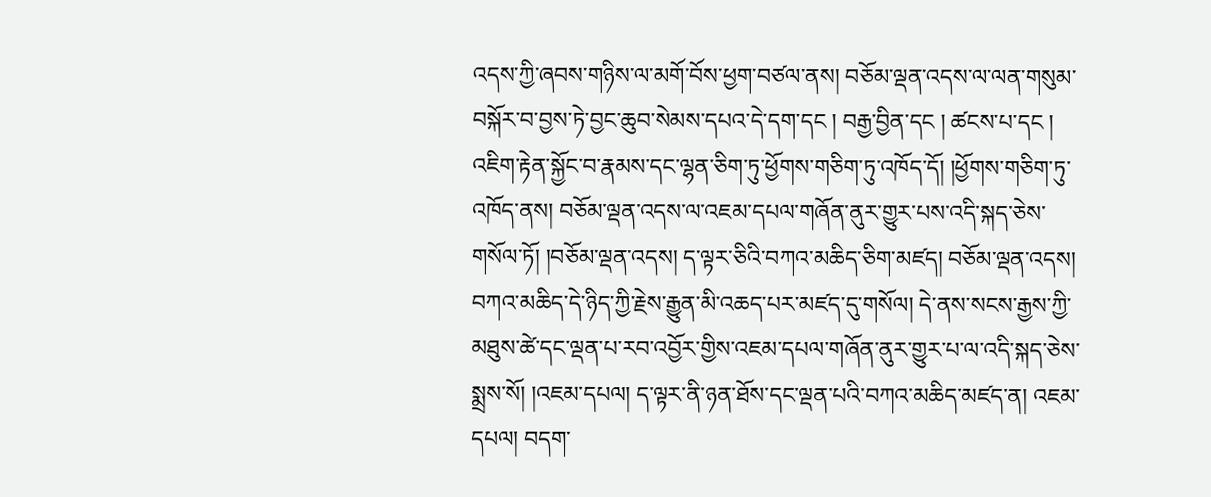འདས་ཀྱི་ཞབས་གཉིས་ལ་མགོ་བོས་ཕྱག་བཙལ་ནས། བཅོམ་ལྡན་འདས་ལ་ལན་གསུམ་བསྐོར་བ་བྱས་ཏེ་བྱང་ཆུབ་སེམས་དཔའ་དེ་དག་དང ། བརྒྱ་བྱིན་དང ། ཚངས་པ་དང ། འཇིག་རྟེན་སྐྱོང་བ་རྣམས་དང་ལྷན་ཅིག་ཏུ་ཕྱོགས་གཅིག་ཏུ་འཁོད་དོ། །ཕྱོགས་གཅིག་ཏུ་འཁོད་ནས། བཅོམ་ལྡན་འདས་ལ་འཇམ་དཔལ་གཞོན་ནུར་གྱུར་པས་འདི་སྐད་ཅེས་གསོལ་ཏོ། །བཅོམ་ལྡན་འདས། ད་ལྟར་ཅིའི་བཀའ་མཆིད་ཅིག་མཛད། བཅོམ་ལྡན་འདས། བཀའ་མཆིད་དེ་ཉིད་ཀྱི་རྗེས་རྒྱུན་མི་འཆད་པར་མཛད་དུ་གསོལ། དེ་ནས་སངས་རྒྱས་ཀྱི་མཐུས་ཚེ་དང་ལྡན་པ་རབ་འབྱོར་གྱིས་འཇམ་དཔལ་གཞོན་ནུར་གྱུར་པ་ལ་འདི་སྐད་ཅེས་སྨྲས་སོ། །འཇམ་དཔལ། ད་ལྟར་ནི་ཉན་ཐོས་དང་ལྡན་པའི་བཀའ་མཆིད་མཛད་ན། འཇམ་དཔལ། བདག་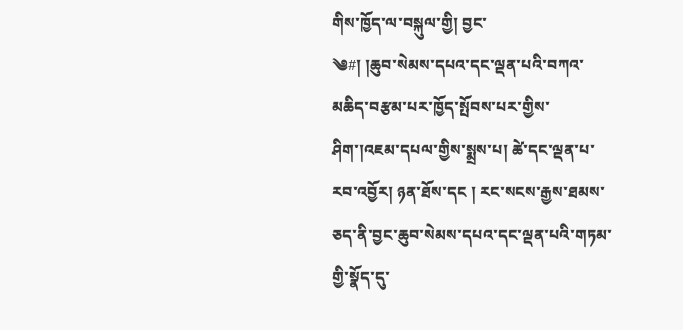གིས་ཁྱོད་ལ་བསྐུལ་གྱི། བྱང་
༄#། །ཆུབ་སེམས་དཔའ་དང་ལྡན་པའི་བཀའ་མཆིད་བརྩམ་པར་ཁྱོད་སྤོབས་པར་གྱིས་ཤིག་།འཇམ་དཔལ་གྱིས་སྨྲས་པ། ཚེ་དང་ལྡན་པ་རབ་འབྱོར། ཉན་ཐོས་དང ། རང་སངས་རྒྱས་ཐམས་ཅད་ནི་བྱང་ཆུབ་སེམས་དཔའ་དང་ལྡན་པའི་གཏམ་གྱི་སྣོད་དུ་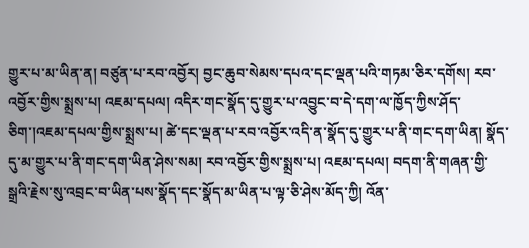གྱུར་པ་མ་ཡིན་ན། བཙུན་པ་རབ་འབྱོར། བྱང་ཆུབ་སེམས་དཔའ་དང་ལྡན་པའི་གཏམ་ཅིར་དགོས། རབ་འབྱོར་གྱིས་སྨྲས་པ། འཇམ་དཔལ། འདིར་གང་སྣོད་དུ་གྱུར་པ་འབྱུང་བ་དེ་དག་ལ་ཁྱོད་ཀྱིས་ཤོད་ཅིག་།འཇམ་དཔལ་གྱིས་སྨྲས་པ། ཚེ་དང་ལྡན་པ་རབ་འབྱོར་འདི་ན་སྣོད་དུ་གྱུར་པ་ནི་གང་དག་ཡིན། སྣོད་དུ་མ་གྱུར་པ་ནི་གང་དག་ཡིན་ཤེས་སམ། རབ་འབྱོར་གྱིས་སྨྲས་པ། འཇམ་དཔལ། བདག་ནི་གཞན་གྱི་སྒྲའི་རྗེས་སུ་འབྲང་བ་ཡིན་པས་སྣོད་དང་སྣོད་མ་ཡིན་པ་ལྟ་ཅི་ཤེས་མོད་ཀྱི། འོན་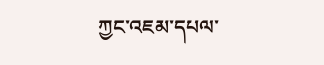ཀྱང་འཇམ་དཔལ་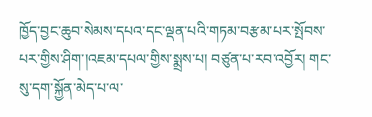ཁྱོད་བྱང་ཆུབ་སེམས་དཔའ་དང་ལྡན་པའི་གཏམ་བརྩམ་པར་སྤོབས་པར་གྱིས་ཤིག་།འཇམ་དཔལ་གྱིས་སྨྲས་པ། བཙུན་པ་རབ་འབྱོར། གང་སུ་དག་སྐྱོན་མེད་པ་ལ་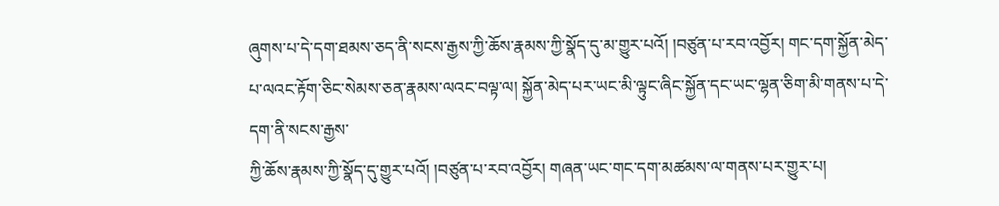ཞུགས་པ་དེ་དག་ཐམས་ཅད་ནི་སངས་རྒྱས་ཀྱི་ཆོས་རྣམས་ཀྱི་སྣོད་དུ་མ་གྱུར་པའོ། །བཙུན་པ་རབ་འབྱོར། གང་དག་སྐྱོན་མེད་པ་ལའང་རྟོག་ཅིང་སེམས་ཅན་རྣམས་ལའང་བལྟ་ལ། སྐྱོན་མེད་པར་ཡང་མི་ལྟུང་ཞིང་སྐྱོན་དང་ཡང་ལྷན་ཅིག་མི་གནས་པ་དེ་དག་ནི་སངས་རྒྱས་
ཀྱི་ཆོས་རྣམས་ཀྱི་སྣོད་དུ་གྱུར་པའོ། །བཙུན་པ་རབ་འབྱོར། གཞན་ཡང་གང་དག་མཚམས་ལ་གནས་པར་གྱུར་པ།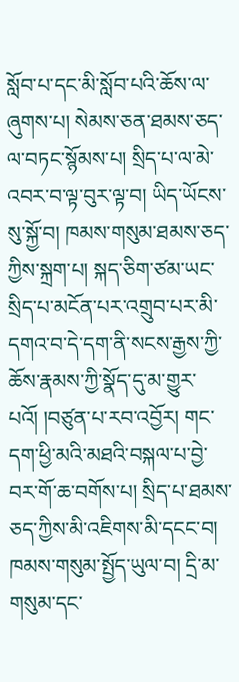སློབ་པ་དང་མི་སློབ་པའི་ཆོས་ལ་ཞུགས་པ། སེམས་ཅན་ཐམས་ཅད་ལ་བཏང་སྙོམས་པ། སྲིད་པ་ལ་མེ་འབར་བ་ལྟ་བུར་ལྟ་བ། ཡིད་ཡོངས་སུ་སྐྱོ་བ། ཁམས་གསུམ་ཐམས་ཅད་ཀྱིས་སྐྲག་པ། སྐད་ཅིག་ཙམ་ཡང་སྲིད་པ་མངོན་པར་འགྲུབ་པར་མི་དགའ་བ་དེ་དག་ནི་སངས་རྒྱས་ཀྱི་ཆོས་རྣམས་ཀྱི་སྣོད་དུ་མ་གྱུར་པའོ། །བཙུན་པ་རབ་འབྱོར། གང་དག་ཕྱི་མའི་མཐའི་བསྐལ་པ་བྱེ་བར་གོ་ཆ་བགོས་པ། སྲིད་པ་ཐམས་ཅད་ཀྱིས་མི་འཇིགས་མི་དངང་བ། ཁམས་གསུམ་སྤྱོད་ཡུལ་བ། དྲི་མ་གསུམ་དང་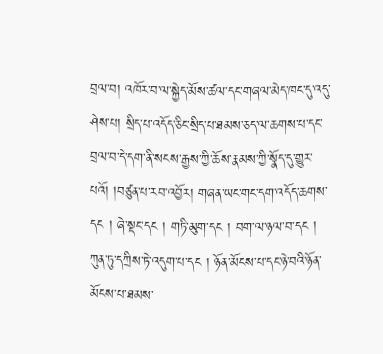བྲལ་བ། འཁོར་བ་ལ་སྐྱེད་མོས་ཚལ་དང་གཞལ་མེད་ཁང་དུ་འདུ་ཤེས་པ། སྲིད་པ་འདོད་ཅིང་སྲིད་པ་ཐམས་ཅད་ལ་ཆགས་པ་དང་བྲལ་བ་དེ་དག་ནི་སངས་རྒྱས་ཀྱི་ཆོས་རྣམས་ཀྱི་སྣོད་དུ་གྱུར་པའོ། །བཙུན་པ་རབ་འབྱོར། གཞན་ཡང་གང་དག་འདོད་ཆགས་དང ། ཞེ་སྡང་དང ། གཏི་མུག་དང ། བག་ལ་ཉལ་བ་དང ། ཀུན་ཏུ་དཀྲིས་ཏེ་འདུག་པ་དང ། ཉོན་མོངས་པ་དང་ཉེ་བའི་ཉོན་མོངས་པ་ཐམས་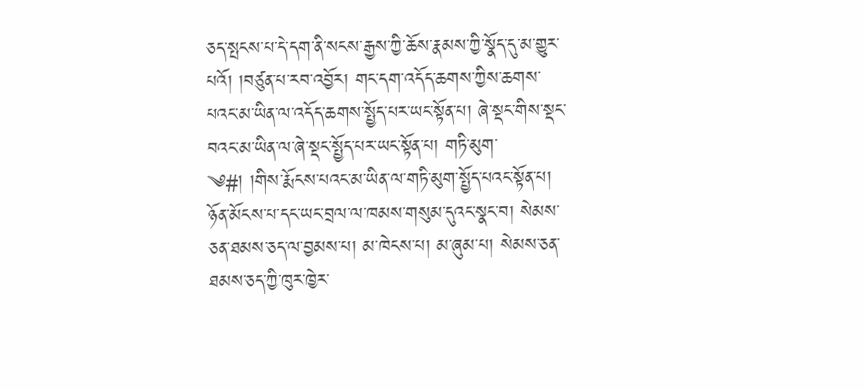ཅད་སྤངས་པ་དེ་དག་ནི་སངས་རྒྱས་ཀྱི་ཆོས་རྣམས་ཀྱི་སྣོད་དུ་མ་གྱུར་པའོ། །བཙུན་པ་རབ་འབྱོར། གང་དག་འདོད་ཆགས་ཀྱིས་ཆགས་པའང་མ་ཡིན་ལ་འདོད་ཆགས་སྤྱོད་པར་ཡང་སྟོན་པ། ཞེ་སྡང་གིས་སྡང་བའང་མ་ཡིན་ལ་ཞེ་སྡང་སྤྱོད་པར་ཡང་སྟོན་པ། གཏི་མུག་
༄#། །གིས་རྨོངས་པའང་མ་ཡིན་ལ་གཏི་མུག་སྤྱོད་པའང་སྟོན་པ། ཉོན་མོངས་པ་དང་ཡང་བྲལ་ལ་ཁམས་གསུམ་དུའང་སྣང་བ། སེམས་ཅན་ཐམས་ཅད་ལ་བྱམས་པ། མ་ཁེངས་པ། མ་ཞུམ་པ། སེམས་ཅན་ཐམས་ཅད་ཀྱི་ཁུར་ཁྱེར་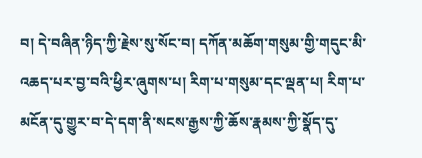བ། དེ་བཞིན་ཉིད་ཀྱི་རྗེས་སུ་སོང་བ། དཀོན་མཆོག་གསུམ་གྱི་གདུང་མི་འཆད་པར་བྱ་བའི་ཕྱིར་ཞུགས་པ། རིག་པ་གསུམ་དང་ལྡན་པ། རིག་པ་མངོན་དུ་གྱུར་བ་དེ་དག་ནི་སངས་རྒྱས་ཀྱི་ཆོས་རྣམས་ཀྱི་སྣོད་དུ་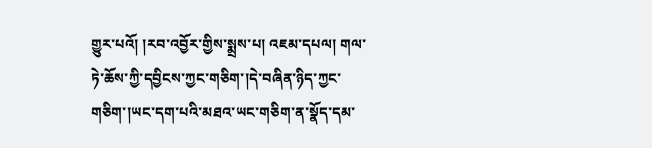གྱུར་པའོ། །རབ་འབྱོར་གྱིས་སྨྲས་པ། འཇམ་དཔལ། གལ་ཏེ་ཆོས་ཀྱི་དབྱིངས་ཀྱང་གཅིག་།དེ་བཞིན་ཉིད་ཀྱང་གཅིག་།ཡང་དག་པའི་མཐའ་ཡང་གཅིག་ན་སྣོད་དམ་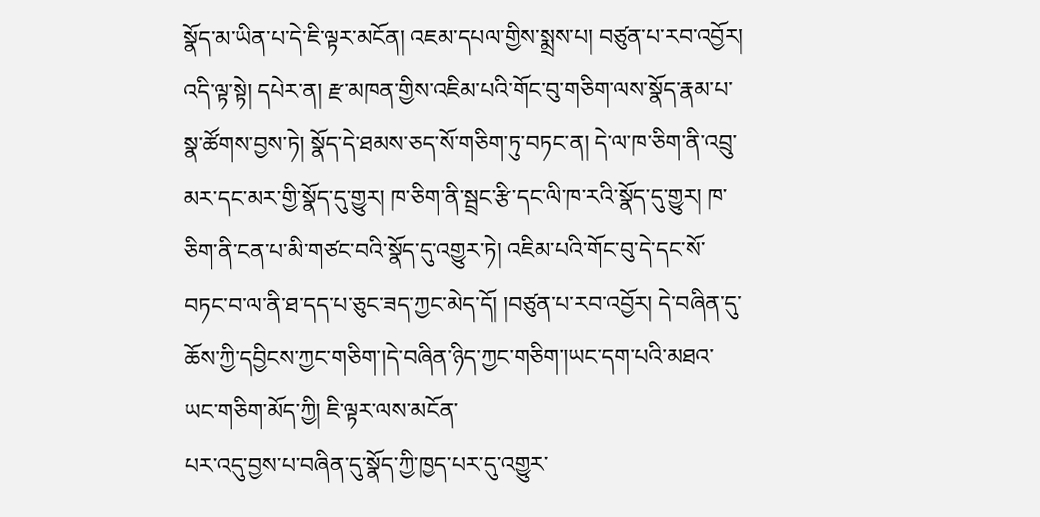སྣོད་མ་ཡིན་པ་དེ་ཇི་ལྟར་མངོན། འཇམ་དཔལ་གྱིས་སྨྲས་པ། བཙུན་པ་རབ་འབྱོར། འདི་ལྟ་སྟེ། དཔེར་ན། རྫ་མཁན་གྱིས་འཇིམ་པའི་གོང་བུ་གཅིག་ལས་སྣོད་རྣམ་པ་སྣ་ཚོགས་བྱས་ཏེ། སྣོད་དེ་ཐམས་ཅད་སོ་གཅིག་ཏུ་བཏང་ན། དེ་ལ་ཁ་ཅིག་ནི་འབྲུ་མར་དང་མར་གྱི་སྣོད་དུ་གྱུར། ཁ་ཅིག་ནི་སྦྲང་རྩི་དང་ལི་ཁ་རའི་སྣོད་དུ་གྱུར། ཁ་ཅིག་ནི་ངན་པ་མི་གཙང་བའི་སྣོད་དུ་འགྱུར་ཏེ། འཇིམ་པའི་གོང་བུ་དེ་དང་སོ་བཏང་བ་ལ་ནི་ཐ་དད་པ་ཅུང་ཟད་ཀྱང་མེད་དོ། །བཙུན་པ་རབ་འབྱོར། དེ་བཞིན་དུ་ཆོས་ཀྱི་དབྱིངས་ཀྱང་གཅིག་།དེ་བཞིན་ཉིད་ཀྱང་གཅིག་།ཡང་དག་པའི་མཐའ་ཡང་གཅིག་མོད་ཀྱི། ཇི་ལྟར་ལས་མངོན་
པར་འདུ་བྱས་པ་བཞིན་དུ་སྣོད་ཀྱི་ཁྱད་པར་དུ་འགྱུར་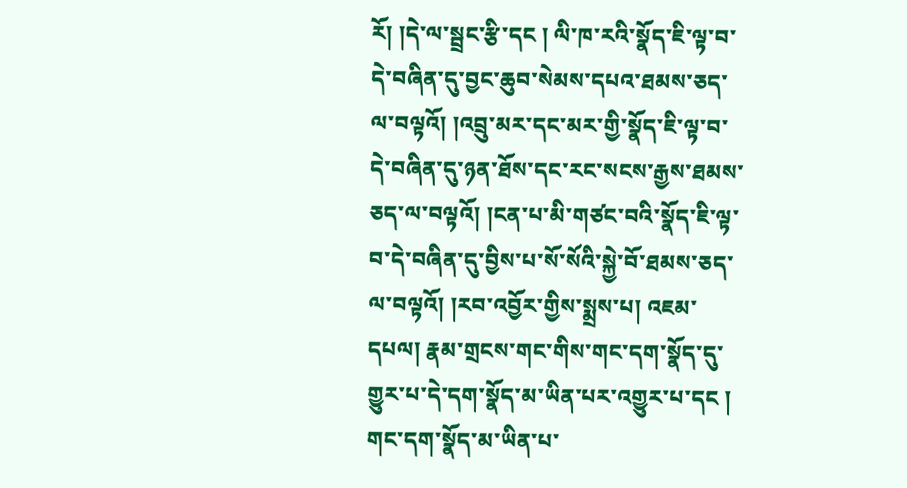རོ། །དེ་ལ་སྦྲང་རྩི་དང ། ལི་ཁ་རའི་སྣོད་ཇི་ལྟ་བ་དེ་བཞིན་དུ་བྱང་ཆུབ་སེམས་དཔའ་ཐམས་ཅད་ལ་བལྟའོ། །འབྲུ་མར་དང་མར་གྱི་སྣོད་ཇི་ལྟ་བ་དེ་བཞིན་དུ་ཉན་ཐོས་དང་རང་སངས་རྒྱས་ཐམས་ཅད་ལ་བལྟའོ། །ངན་པ་མི་གཙང་བའི་སྣོད་ཇི་ལྟ་བ་དེ་བཞིན་དུ་བྱིས་པ་སོ་སོའི་སྐྱེ་བོ་ཐམས་ཅད་ལ་བལྟའོ། །རབ་འབྱོར་གྱིས་སྨྲས་པ། འཇམ་དཔལ། རྣམ་གྲངས་གང་གིས་གང་དག་སྣོད་དུ་གྱུར་པ་དེ་དག་སྣོད་མ་ཡིན་པར་འགྱུར་པ་དང ། གང་དག་སྣོད་མ་ཡིན་པ་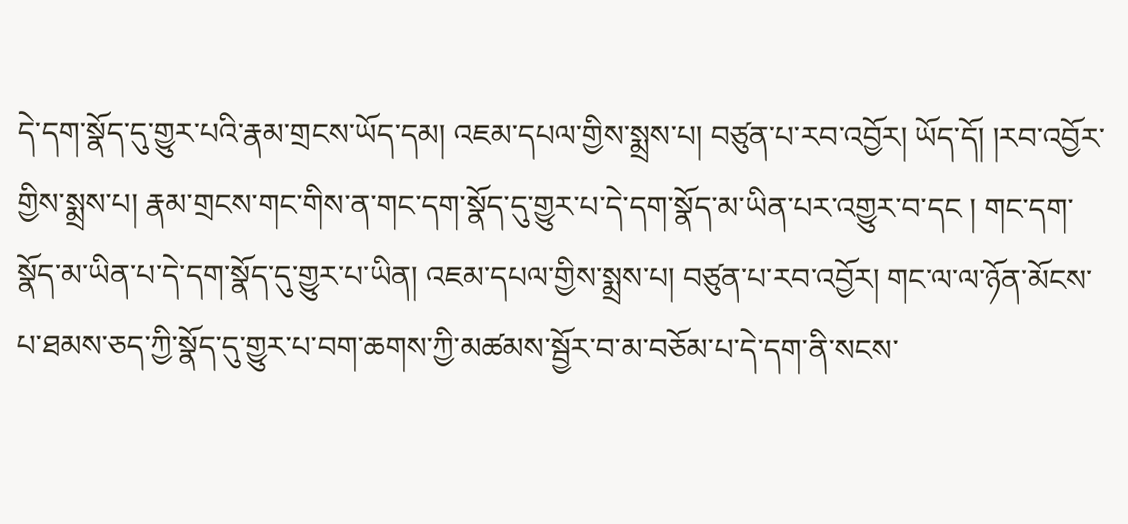དེ་དག་སྣོད་དུ་གྱུར་པའི་རྣམ་གྲངས་ཡོད་དམ། འཇམ་དཔལ་གྱིས་སྨྲས་པ། བཙུན་པ་རབ་འབྱོར། ཡོད་དོ། །རབ་འབྱོར་གྱིས་སྨྲས་པ། རྣམ་གྲངས་གང་གིས་ན་གང་དག་སྣོད་དུ་གྱུར་པ་དེ་དག་སྣོད་མ་ཡིན་པར་འགྱུར་བ་དང ། གང་དག་སྣོད་མ་ཡིན་པ་དེ་དག་སྣོད་དུ་གྱུར་པ་ཡིན། འཇམ་དཔལ་གྱིས་སྨྲས་པ། བཙུན་པ་རབ་འབྱོར། གང་ལ་ལ་ཉོན་མོངས་པ་ཐམས་ཅད་ཀྱི་སྣོད་དུ་གྱུར་པ་བག་ཆགས་ཀྱི་མཚམས་སྦྱོར་བ་མ་བཅོམ་པ་དེ་དག་ནི་སངས་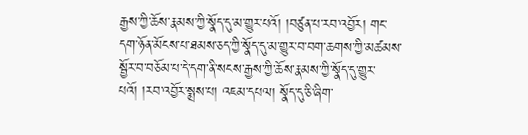རྒྱས་ཀྱི་ཆོས་རྣམས་ཀྱི་སྣོད་དུ་མ་གྱུར་པའོ། །བཙུན་པ་རབ་འབྱོར། གང་དག་ཉོན་མོངས་པ་ཐམས་ཅད་ཀྱི་སྣོད་དུ་མ་གྱུར་བ་བག་ཆགས་ཀྱི་མཚམས་སྦྱོར་བ་བཅོམ་པ་དེ་དག་ནི་སངས་རྒྱས་ཀྱི་ཆོས་རྣམས་ཀྱི་སྣོད་དུ་གྱུར་པའོ། །རབ་འབྱོར་སྨྲས་པ། འཇམ་དཔལ། སྣོད་དུ་ཅི་ཞིག་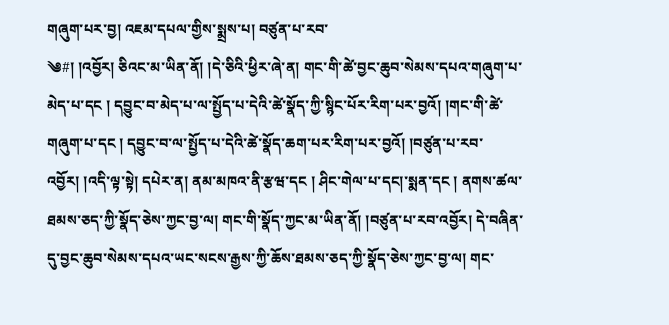གཞུག་པར་བྱ། འཇམ་དཔལ་གྱིས་སྨྲས་པ། བཙུན་པ་རབ་
༄#། །འབྱོར། ཅིའང་མ་ཡིན་ནོ། །དེ་ཅིའི་ཕྱིར་ཞེ་ན། གང་གི་ཚེ་བྱང་ཆུབ་སེམས་དཔའ་གཞུག་པ་མེད་པ་དང ། དབྱུང་བ་མེད་པ་ལ་སྤྱོད་པ་དེའི་ཚེ་སྣོད་ཀྱི་སྙིང་པོར་རིག་པར་བྱའོ། །གང་གི་ཚེ་གཞུག་པ་དང ། དབྱུང་བ་ལ་སྤྱོད་པ་དེའི་ཚེ་སྣོད་ཆག་པར་རིག་པར་བྱའོ། །བཙུན་པ་རབ་འབྱོར། །འདི་ལྟ་སྟེ། དཔེར་ན། ནམ་མཁའ་ནི་རྩཝ་དང ། ཤིང་གེལ་པ་དང།་སྨན་དང ། ནགས་ཚལ་ཐམས་ཅད་ཀྱི་སྣོད་ཅེས་ཀྱང་བྱ་ལ། གང་གི་སྣོད་ཀྱང་མ་ཡིན་ནོ། །བཙུན་པ་རབ་འབྱོར། དེ་བཞིན་དུ་བྱང་ཆུབ་སེམས་དཔའ་ཡང་སངས་རྒྱས་ཀྱི་ཆོས་ཐམས་ཅད་ཀྱི་སྣོད་ཅེས་ཀྱང་བྱ་ལ། གང་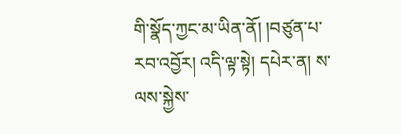གི་སྣོད་ཀྱང་མ་ཡིན་ནོ། །བཙུན་པ་རབ་འབྱོར། འདི་ལྟ་སྟེ། དཔེར་ན། ས་ལས་སྐྱེས་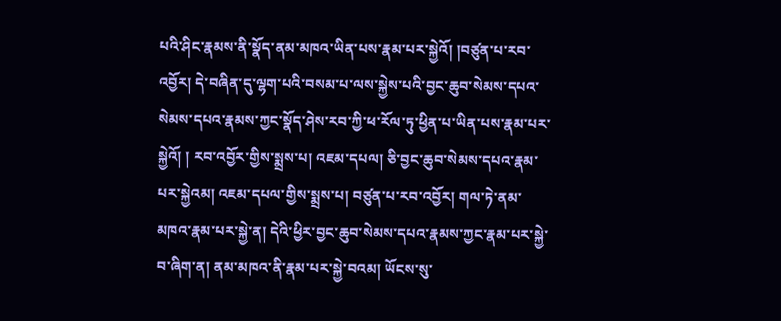པའི་ཤིང་རྣམས་ནི་སྣོད་ནམ་མཁའ་ཡིན་པས་རྣམ་པར་སྐྱེའོ། །བཙུན་པ་རབ་འབྱོར། དེ་བཞིན་དུ་ལྷག་པའི་བསམ་པ་ལས་སྐྱེས་པའི་བྱང་ཆུབ་སེམས་དཔའ་སེམས་དཔའ་རྣམས་ཀྱང་སྣོད་ཤེས་རབ་ཀྱི་ཕ་རོལ་ཏུ་ཕྱིན་པ་ཡིན་པས་རྣམ་པར་སྐྱེའོ། ། རབ་འབྱོར་གྱིས་སྨྲས་པ། འཇམ་དཔལ། ཅི་བྱང་ཆུབ་སེམས་དཔའ་རྣམ་པར་སྐྱེའམ། འཇམ་དཔལ་གྱིས་སྨྲས་པ། བཙུན་པ་རབ་འབྱོར། གལ་ཏེ་ནམ་མཁའ་རྣམ་པར་སྐྱེ་ན། དེའི་ཕྱིར་བྱང་ཆུབ་སེམས་དཔའ་རྣམས་ཀྱང་རྣམ་པར་སྐྱེ་བ་ཞིག་ན། ནམ་མཁའ་ནི་རྣམ་པར་སྐྱེ་བའམ། ཡོངས་སུ་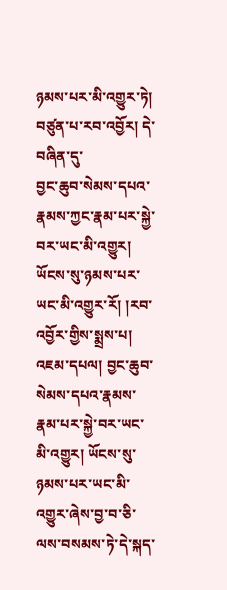ཉམས་པར་མི་འགྱུར་ཏེ། བཙུན་པ་རབ་འབྱོར། དེ་བཞིན་དུ་
བྱང་ཆུབ་སེམས་དཔའ་རྣམས་ཀྱང་རྣམ་པར་སྐྱེ་བར་ཡང་མི་འགྱུར། ཡོངས་སུ་ཉམས་པར་ཡང་མི་འགྱུར་རོ། །རབ་འབྱོར་གྱིས་སྨྲས་པ། འཇམ་དཔལ། བྱང་ཆུབ་སེམས་དཔའ་རྣམས་རྣམ་པར་སྐྱེ་བར་ཡང་མི་འགྱུར། ཡོངས་སུ་ཉམས་པར་ཡང་མི་འགྱུར་ཞེས་བྱ་བ་ཅི་ལས་བསམས་ཏེ་དེ་སྐད་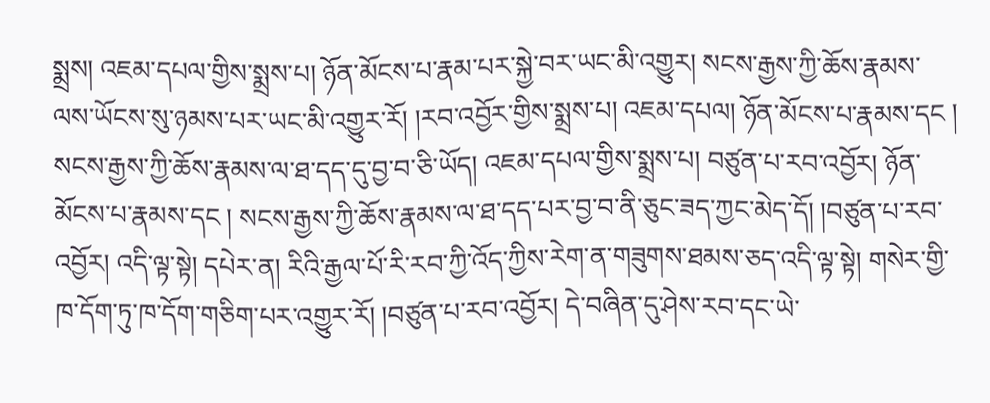སྨྲས། འཇམ་དཔལ་གྱིས་སྨྲས་པ། ཉོན་མོངས་པ་རྣམ་པར་སྐྱེ་བར་ཡང་མི་འགྱུར། སངས་རྒྱས་ཀྱི་ཆོས་རྣམས་ལས་ཡོངས་སུ་ཉམས་པར་ཡང་མི་འགྱུར་རོ། །རབ་འབྱོར་གྱིས་སྨྲས་པ། འཇམ་དཔལ། ཉོན་མོངས་པ་རྣམས་དང ། སངས་རྒྱས་ཀྱི་ཆོས་རྣམས་ལ་ཐ་དད་དུ་བྱ་བ་ཅི་ཡོད། འཇམ་དཔལ་གྱིས་སྨྲས་པ། བཙུན་པ་རབ་འབྱོར། ཉོན་མོངས་པ་རྣམས་དང ། སངས་རྒྱས་ཀྱི་ཆོས་རྣམས་ལ་ཐ་དད་པར་བྱ་བ་ནི་ཅུང་ཟད་ཀྱང་མེད་དོ། །བཙུན་པ་རབ་འབྱོར། འདི་ལྟ་སྟེ། དཔེར་ན། རིའི་རྒྱལ་པོ་རི་རབ་ཀྱི་འོད་ཀྱིས་རེག་ན་གཟུགས་ཐམས་ཅད་འདི་ལྟ་སྟེ། གསེར་གྱི་ཁ་དོག་ཏུ་ཁ་དོག་གཅིག་པར་འགྱུར་རོ། །བཙུན་པ་རབ་འབྱོར། དེ་བཞིན་དུ་ཤེས་རབ་དང་ཡེ་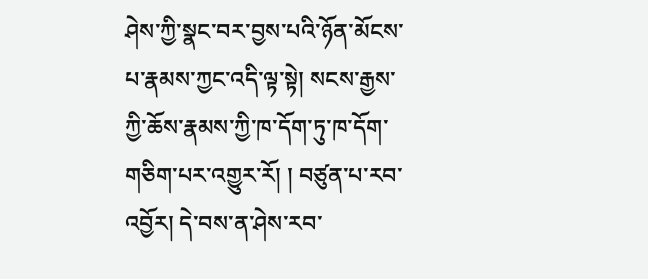ཤེས་ཀྱི་སྣང་བར་བྱས་པའི་ཉོན་མོངས་པ་རྣམས་ཀྱང་འདི་ལྟ་སྟེ། སངས་རྒྱས་ཀྱི་ཆོས་རྣམས་ཀྱི་ཁ་དོག་ཏུ་ཁ་དོག་གཅིག་པར་འགྱུར་རོ། ། བཙུན་པ་རབ་འབྱོར། དེ་བས་ན་ཤེས་རབ་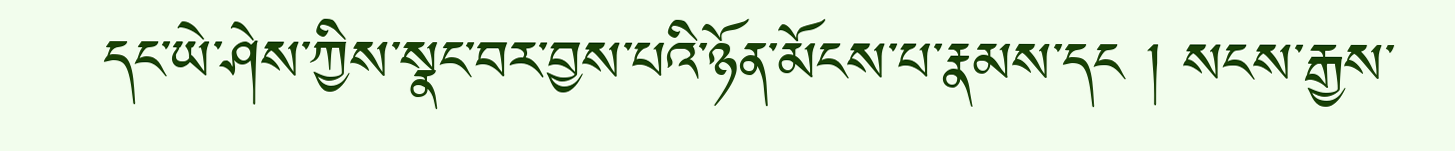དང་ཡེ་ཤེས་ཀྱིས་སྣང་བར་བྱས་པའི་ཉོན་མོངས་པ་རྣམས་དང ། སངས་རྒྱས་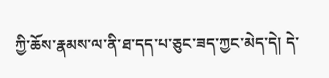ཀྱི་ཆོས་རྣམས་ལ་ནི་ཐ་དད་པ་ཅུང་ཟད་ཀྱང་མེད་དེ། དེ་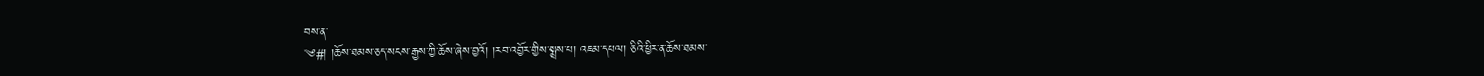བས་ན་
༄#། །ཆོས་ཐམས་ཅད་སངས་རྒྱས་ཀྱི་ཆོས་ཞེས་བྱའོ། །རབ་འབྱོར་གྱིས་སྨྲས་པ། འཇམ་དཔལ། ཅིའི་ཕྱིར་ན་ཆོས་ཐམས་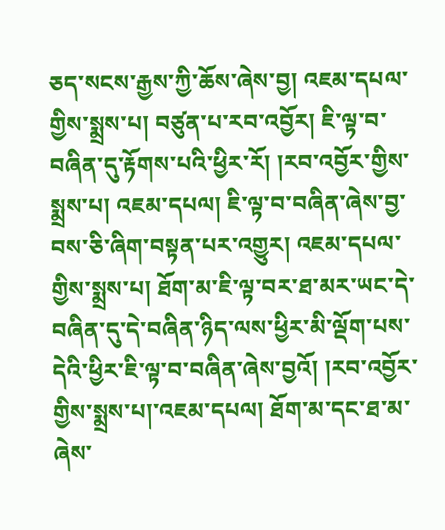ཅད་སངས་རྒྱས་ཀྱི་ཆོས་ཞེས་བྱ། འཇམ་དཔལ་གྱིས་སྨྲས་པ། བཙུན་པ་རབ་འབྱོར། ཇི་ལྟ་བ་བཞིན་དུ་རྟོགས་པའི་ཕྱིར་རོ། །རབ་འབྱོར་གྱིས་སྨྲས་པ། འཇམ་དཔལ། ཇི་ལྟ་བ་བཞིན་ཞེས་བྱ་བས་ཅི་ཞིག་བསྟན་པར་འགྱུར། འཇམ་དཔལ་གྱིས་སྨྲས་པ། ཐོག་མ་ཇི་ལྟ་བར་ཐ་མར་ཡང་དེ་བཞིན་དུ་དེ་བཞིན་ཉིད་ལས་ཕྱིར་མི་ལྡོག་པས་དེའི་ཕྱིར་ཇི་ལྟ་བ་བཞིན་ཞེས་བྱའོ། །རབ་འབྱོར་གྱིས་སྨྲས་པ།་འཇམ་དཔལ། ཐོག་མ་དང་ཐ་མ་ཞེས་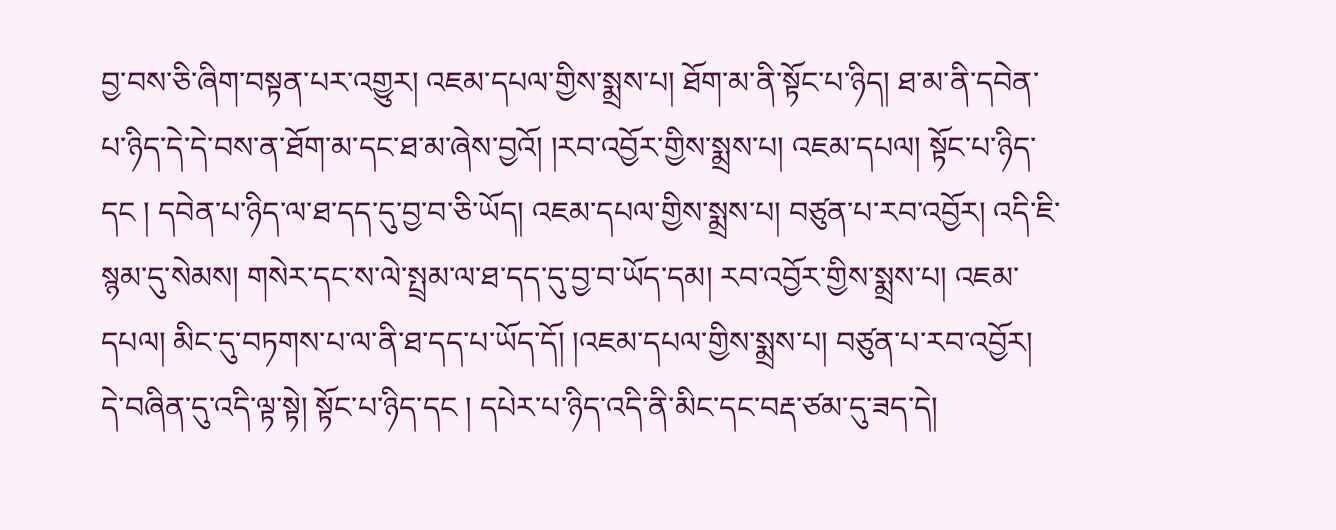བྱ་བས་ཅི་ཞིག་བསྟན་པར་འགྱུར། འཇམ་དཔལ་གྱིས་སྨྲས་པ། ཐོག་མ་ནི་སྟོང་པ་ཉིད། ཐ་མ་ནི་དབེན་པ་ཉིད་དེ་དེ་བས་ན་ཐོག་མ་དང་ཐ་མ་ཞེས་བྱའོ། །རབ་འབྱོར་གྱིས་སྨྲས་པ། འཇམ་དཔལ། སྟོང་པ་ཉིད་དང ། དབེན་པ་ཉིད་ལ་ཐ་དད་དུ་བྱ་བ་ཅི་ཡོད། འཇམ་དཔལ་གྱིས་སྨྲས་པ། བཙུན་པ་རབ་འབྱོར། འདི་ཇི་སྙམ་དུ་སེམས། གསེར་དང་ས་ལེ་སྤྲམ་ལ་ཐ་དད་དུ་བྱ་བ་ཡོད་དམ། རབ་འབྱོར་གྱིས་སྨྲས་པ། འཇམ་དཔལ། མིང་དུ་བཏགས་པ་ལ་ནི་ཐ་དད་པ་ཡོད་དོ། །འཇམ་དཔལ་གྱིས་སྨྲས་པ། བཙུན་པ་རབ་འབྱོར། དེ་བཞིན་དུ་འདི་ལྟ་སྟེ། སྟོང་པ་ཉིད་དང ། དཔེར་པ་ཉིད་འདི་ནི་མིང་དང་བརྡ་ཙམ་དུ་ཟད་དེ།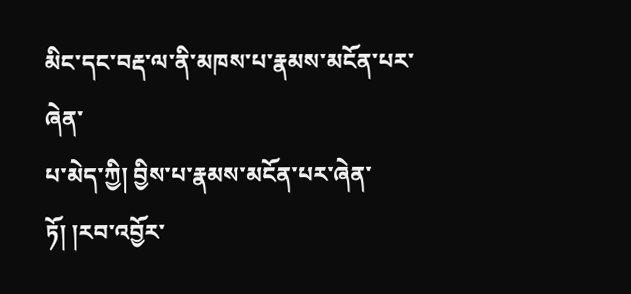མིང་དང་བརྡ་ལ་ནི་མཁས་པ་རྣམས་མངོན་པར་ཞེན་
པ་མེད་ཀྱི། བྱིས་པ་རྣམས་མངོན་པར་ཞེན་ཏོ། །རབ་འབྱོར་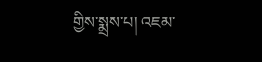གྱིས་སྨྲས་པ། འཇམ་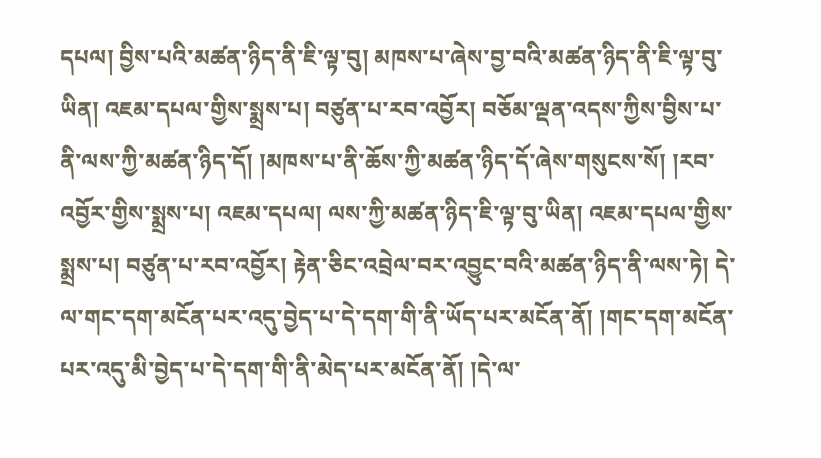དཔལ། བྱིས་པའི་མཚན་ཉིད་ནི་ཇི་ལྟ་བུ། མཁས་པ་ཞེས་བྱ་བའི་མཚན་ཉིད་ནི་ཇི་ལྟ་བུ་ཡིན། འཇམ་དཔལ་གྱིས་སྨྲས་པ། བཙུན་པ་རབ་འབྱོར། བཅོམ་ལྡན་འདས་ཀྱིས་བྱིས་པ་ནི་ལས་ཀྱི་མཚན་ཉིད་དོ། །མཁས་པ་ནི་ཆོས་ཀྱི་མཚན་ཉིད་དོ་ཞེས་གསུངས་སོ། །རབ་འབྱོར་གྱིས་སྨྲས་པ། འཇམ་དཔལ། ལས་ཀྱི་མཚན་ཉིད་ཇི་ལྟ་བུ་ཡིན། འཇམ་དཔལ་གྱིས་སྨྲས་པ། བཙུན་པ་རབ་འབྱོར། རྟེན་ཅིང་འབྲེལ་བར་འབྱུང་བའི་མཚན་ཉིད་ནི་ལས་ཏེ། དེ་ལ་གང་དག་མངོན་པར་འདུ་བྱེད་པ་དེ་དག་གི་ནི་ཡོད་པར་མངོན་ནོ། །གང་དག་མངོན་པར་འདུ་མི་བྱེད་པ་དེ་དག་གི་ནི་མེད་པར་མངོན་ནོ། །དེ་ལ་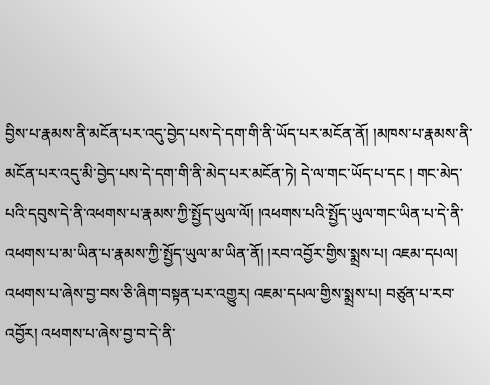བྱིས་པ་རྣམས་ནི་མངོན་པར་འདུ་བྱེད་པས་དེ་དག་གི་ནི་ཡོད་པར་མངོན་ནོ། །མཁས་པ་རྣམས་ནི་མངོན་པར་འདུ་མི་བྱེད་པས་དེ་དག་གི་ནི་མེད་པར་མངོན་ཏེ། དེ་ལ་གང་ཡོད་པ་དང ། གང་མེད་པའི་དབུས་དེ་ནི་འཕགས་པ་རྣམས་ཀྱི་སྤྱོད་ཡུལ་ལོ། །འཕགས་པའི་སྤྱོད་ཡུལ་གང་ཡིན་པ་དེ་ནི་འཕགས་པ་མ་ཡིན་པ་རྣམས་ཀྱི་སྤྱོད་ཡུལ་མ་ཡིན་ནོ། །རབ་འབྱོར་གྱིས་སྨྲས་པ། འཇམ་དཔལ། འཕགས་པ་ཞེས་བྱ་བས་ཅི་ཞིག་བསྟན་པར་འགྱུར། འཇམ་དཔལ་གྱིས་སྨྲས་པ། བཙུན་པ་རབ་འབྱོར། འཕགས་པ་ཞེས་བྱ་བ་དེ་ནི་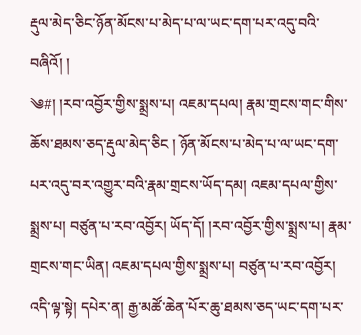རྡུལ་མེད་ཅིང་ཉོན་མོངས་པ་མེད་པ་ལ་ཡང་དག་པར་འདུ་བའི་བཞིའོ། །
༄#། །རབ་འབྱོར་གྱིས་སྨྲས་པ། འཇམ་དཔལ། རྣམ་གྲངས་གང་གིས་ཆོས་ཐམས་ཅད་རྡུལ་མེད་ཅིང ། ཉོན་མོངས་པ་མེད་པ་ལ་ཡང་དག་པར་འདུ་བར་འགྱུར་བའི་རྣམ་གྲངས་ཡོད་དམ། འཇམ་དཔལ་གྱིས་སྨྲས་པ། བཙུན་པ་རབ་འབྱོར། ཡོད་དོ། །རབ་འབྱོར་གྱིས་སྨྲས་པ། རྣམ་གྲངས་གང་ཡིན། འཇམ་དཔལ་གྱིས་སྨྲས་པ། བཙུན་པ་རབ་འབྱོར། འདི་ལྟ་སྟེ། དཔེར་ན། རྒྱ་མཚོ་ཆེན་པོར་ཆུ་ཐམས་ཅད་ཡང་དག་པར་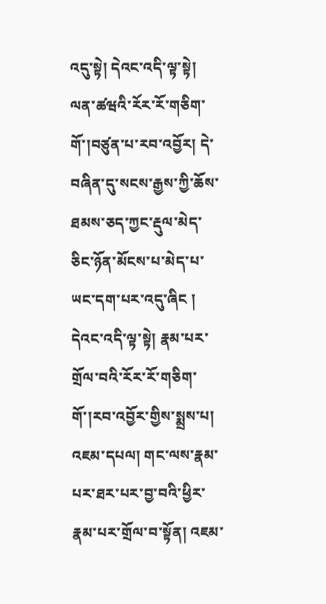འདུ་སྟེ། དེའང་འདི་ལྟ་སྟེ། ལན་ཚཝའི་རོར་རོ་གཅིག་གོ་།བཙུན་པ་རབ་འབྱོར། དེ་བཞིན་དུ་སངས་རྒྱས་ཀྱི་ཆོས་ཐམས་ཅད་ཀྱང་རྡུལ་མེད་ཅིང་ཉོན་མོངས་པ་མེད་པ་ཡང་དག་པར་འདུ་ཞིང ། དེའང་འདི་ལྟ་སྟེ། རྣམ་པར་གྲོལ་བའི་རོར་རོ་གཅིག་གོ་།རབ་འབྱོར་གྱིས་སྨྲས་པ། འཇམ་དཔལ། གང་ལས་རྣམ་པར་ཐར་པར་བྱ་བའི་ཕྱིར་རྣམ་པར་གྲོལ་བ་སྟོན། འཇམ་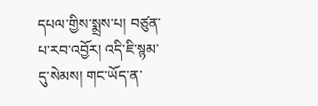དཔལ་གྱིས་སྨྲས་པ། བཙུན་པ་རབ་འབྱོར། འདི་ཇི་སྙམ་དུ་སེམས། གང་ཡོད་ན་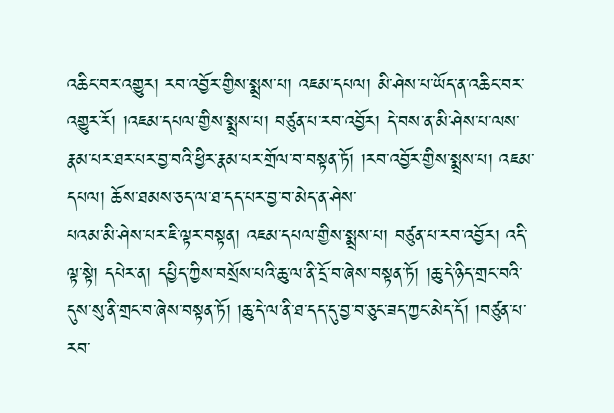འཆིང་བར་འགྱུར། རབ་འབྱོར་གྱིས་སྨྲས་པ། འཇམ་དཔལ། མི་ཤེས་པ་ཡོད་ན་འཆིང་བར་འགྱུར་རོ། །འཇམ་དཔལ་གྱིས་སྨྲས་པ། བཙུན་པ་རབ་འབྱོར། དེ་བས་ན་མི་ཤེས་པ་ལས་རྣམ་པར་ཐར་པར་བྱ་བའི་ཕྱིར་རྣམ་པར་གྲོལ་བ་བསྟན་ཏོ། །རབ་འབྱོར་གྱིས་སྨྲས་པ། འཇམ་དཔལ། ཆོས་ཐམས་ཅད་ལ་ཐ་དད་པར་བྱ་བ་མེད་ན་ཤེས་
པའམ་མི་ཤེས་པར་ཇི་ལྟར་བསྟན། འཇམ་དཔལ་གྱིས་སྨྲས་པ། བཙུན་པ་རབ་འབྱོར། འདི་ལྟ་སྟེ། དཔེར་ན། དཔྱིད་ཀྱིས་བསྲོས་པའི་ཆུ་ལ་ནི་དྲོ་བ་ཞེས་བསྟན་ཏོ། །ཆུ་དེ་ཉིད་གྲང་བའི་དུས་སུ་ནི་གྲང་བ་ཞེས་བསྟན་ཏོ། །ཆུ་དེ་ལ་ནི་ཐ་དད་དུ་བྱ་བ་ཅུང་ཟད་ཀྱང་མེད་དོ། །བཙུན་པ་རབ་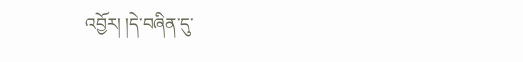འབྱོར། །དེ་བཞིན་དུ་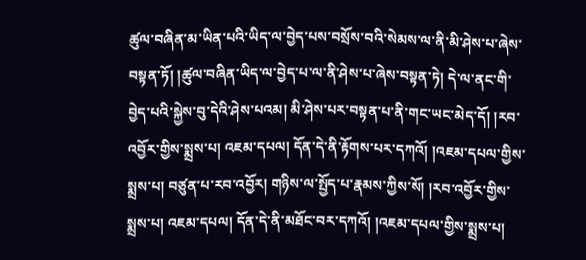ཚུལ་བཞིན་མ་ཡིན་པའི་ཡིད་ལ་བྱེད་པས་བསྲོས་བའི་སེམས་ལ་ནི་མི་ཤེས་པ་ཞེས་བསྟན་ཏོ། །ཚུལ་བཞིན་ཡིད་ལ་བྱེད་པ་ལ་ནི་ཤེས་པ་ཞེས་བསྟན་ཏེ། དེ་ལ་ནང་གི་བྱེད་པའི་སྐྱེས་བུ་དེའི་ཤེས་པའམ། མི་ཤེས་པར་བསྟན་པ་ནི་གང་ཡང་མེད་དོ། །རབ་འབྱོར་གྱིས་སྨྲས་པ། འཇམ་དཔལ། དོན་དེ་ནི་རྟོགས་པར་དཀའོ། །འཇམ་དཔལ་གྱིས་སྨྲས་པ། བཙུན་པ་རབ་འབྱོར། གཉིས་ལ་སྤྱོད་པ་རྣམས་ཀྱིས་སོ། །རབ་འབྱོར་གྱིས་སྨྲས་པ། འཇམ་དཔལ། དོན་དེ་ནི་མཐོང་བར་དཀའོ། །འཇམ་དཔལ་གྱིས་སྨྲས་པ།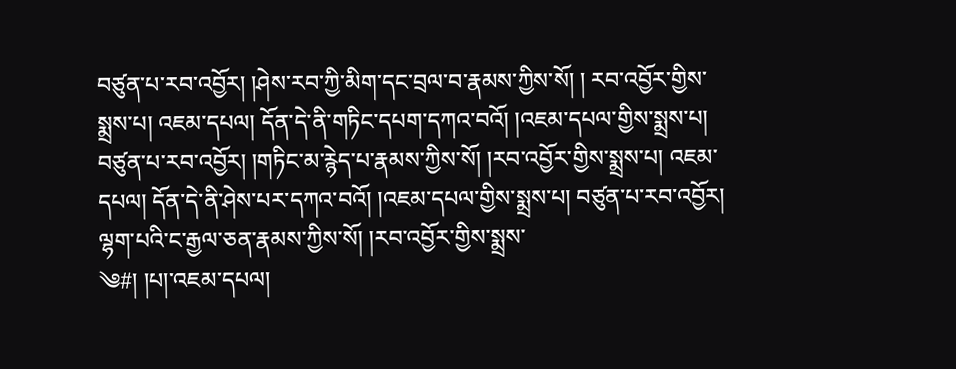བཙུན་པ་རབ་འབྱོར། །ཤེས་རབ་ཀྱི་མིག་དང་བྲལ་བ་རྣམས་ཀྱིས་སོ། ། རབ་འབྱོར་གྱིས་སྨྲས་པ། འཇམ་དཔལ། དོན་དེ་ནི་གཏིང་དཔག་དཀའ་བའོ། །འཇམ་དཔལ་གྱིས་སྨྲས་པ། བཙུན་པ་རབ་འབྱོར། །གཏིང་མ་རྙེད་པ་རྣམས་ཀྱིས་སོ། །རབ་འབྱོར་གྱིས་སྨྲས་པ། འཇམ་དཔལ། དོན་དེ་ནི་ཤེས་པར་དཀའ་བའོ། །འཇམ་དཔལ་གྱིས་སྨྲས་པ། བཙུན་པ་རབ་འབྱོར། ལྷག་པའི་ང་རྒྱལ་ཅན་རྣམས་ཀྱིས་སོ། །རབ་འབྱོར་གྱིས་སྨྲས་
༄#། །པ།་འཇམ་དཔལ།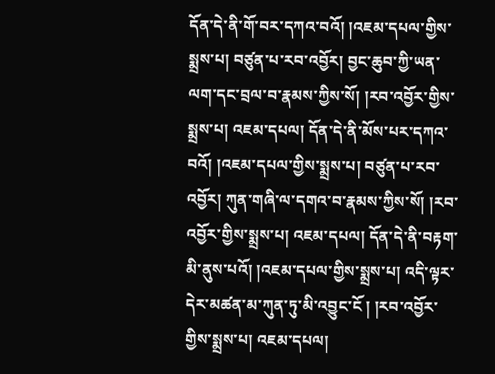དོན་དེ་ནི་གོ་བར་དཀའ་བའོ། །འཇམ་དཔལ་གྱིས་སྨྲས་པ། བཙུན་པ་རབ་འབྱོར། བྱང་ཆུབ་ཀྱི་ཡན་ལག་དང་བྲལ་བ་རྣམས་ཀྱིས་སོ། །རབ་འབྱོར་གྱིས་སྨྲས་པ། འཇམ་དཔལ། དོན་དེ་ནི་མོས་པར་དཀའ་བའོ། །འཇམ་དཔལ་གྱིས་སྨྲས་པ། བཙུན་པ་རབ་འབྱོར། ཀུན་གཞི་ལ་དགའ་བ་རྣམས་ཀྱིས་སོ། །རབ་འབྱོར་གྱིས་སྨྲས་པ། འཇམ་དཔལ། དོན་དེ་ནི་བརྟག་མི་ནུས་པའོ། །འཇམ་དཔལ་གྱིས་སྨྲས་པ། འདི་ལྟར་དེར་མཚན་མ་ཀུན་ཏུ་མི་འབྱུང་ངོ ། །རབ་འབྱོར་གྱིས་སྨྲས་པ། འཇམ་དཔལ།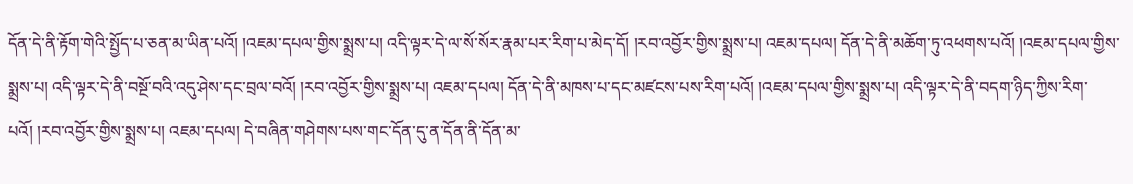དོན་དེ་ནི་རྟོག་གེའི་སྤྱོད་པ་ཅན་མ་ཡིན་པའོ། །འཇམ་དཔལ་གྱིས་སྨྲས་པ། འདི་ལྟར་དེ་ལ་སོ་སོར་རྣམ་པར་རིག་པ་མེད་དོ། །རབ་འབྱོར་གྱིས་སྨྲས་པ། འཇམ་དཔལ། དོན་དེ་ནི་མཆོག་ཏུ་འཕགས་པའོ། །འཇམ་དཔལ་གྱིས་སྨྲས་པ། འདི་ལྟར་དེ་ནི་བསྔོ་བའི་འདུ་ཤེས་དང་བྲལ་བའོ། །རབ་འབྱོར་གྱིས་སྨྲས་པ། འཇམ་དཔལ། དོན་དེ་ནི་མཁས་པ་དང་མཛངས་པས་རིག་པའོ། །འཇམ་དཔལ་གྱིས་སྨྲས་པ། འདི་ལྟར་དེ་ནི་བདག་ཉིད་ཀྱིས་རིག་པའོ། །རབ་འབྱོར་གྱིས་སྨྲས་པ། འཇམ་དཔལ། དེ་བཞིན་གཤེགས་པས་གང་དོན་དུ་ན་དོན་ནི་དོན་མ་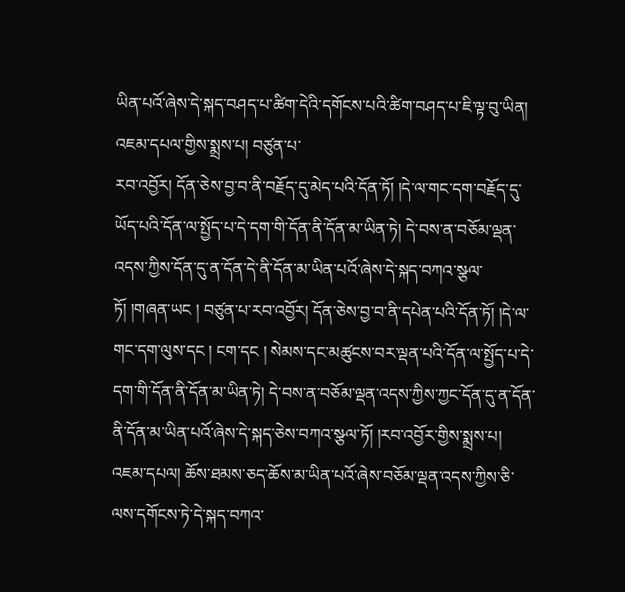ཡིན་པའོ་ཞེས་དེ་སྐད་བཤད་པ་ཚིག་དེའི་དགོངས་པའི་ཚིག་བཤད་པ་ཇི་ལྟ་བུ་ཡིན། འཇམ་དཔལ་གྱིས་སྨྲས་པ། བཙུན་པ་
རབ་འབྱོར། དོན་ཅེས་བྱ་བ་ནི་བརྗོད་དུ་མེད་པའི་དོན་ཏོ། །དེ་ལ་གང་དག་བརྗོད་དུ་ཡོད་པའི་དོན་ལ་སྤྱོད་པ་དེ་དག་གི་དོན་ནི་དོན་མ་ཡིན་ཏེ། དེ་བས་ན་བཅོམ་ལྡན་འདས་ཀྱིས་དོན་དུ་ན་དོན་དེ་ནི་དོན་མ་ཡིན་པའོ་ཞེས་དེ་སྐད་བཀའ་སྩལ་ཏོ། །གཞན་ཡང ། བཙུན་པ་རབ་འབྱོར། དོན་ཅེས་བྱ་བ་ནི་དཔེན་པའི་དོན་ཏོ། །དེ་ལ་གང་དག་ལུས་དང ། ངག་དང ། སེམས་དང་མཚུངས་བར་ལྡན་པའི་དོན་ལ་སྤྱོད་པ་དེ་དག་གི་དོན་ནི་དོན་མ་ཡིན་ཏེ། དེ་བས་ན་བཅོམ་ལྡན་འདས་ཀྱིས་ཀྱང་དོན་དུ་ན་དོན་ནི་དོན་མ་ཡིན་པའོ་ཞེས་དེ་སྐད་ཅེས་བཀའ་སྩལ་ཏོ། །རབ་འབྱོར་གྱིས་སྨྲས་པ། འཇམ་དཔལ། ཆོས་ཐམས་ཅད་ཆོས་མ་ཡིན་པའོ་ཞེས་བཅོམ་ལྡན་འདས་ཀྱིས་ཅི་ལས་དགོངས་ཏེ་དེ་སྐད་བཀའ་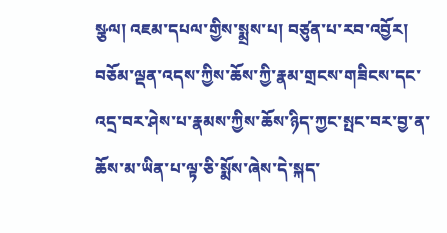སྩལ། འཇམ་དཔལ་གྱིས་སྨྲས་པ། བཙུན་པ་རབ་འབྱོར། བཅོམ་ལྡན་འདས་ཀྱིས་ཆོས་ཀྱི་རྣམ་གྲངས་གཟིངས་དང་འདྲ་བར་ཤེས་པ་རྣམས་ཀྱིས་ཆོས་ཉིད་ཀྱང་སྤང་བར་བྱ་ན་ཆོས་མ་ཡིན་པ་ལྟ་ཅི་སྨོས་ཞེས་དེ་སྐད་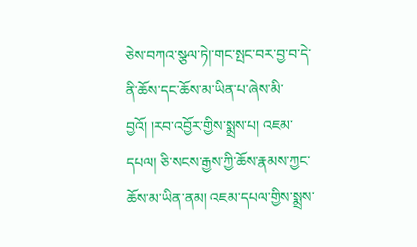ཅེས་བཀའ་སྩལ་ཏེ།་གང་སྤང་བར་བྱ་བ་དེ་ནི་ཆོས་དང་ཆོས་མ་ཡིན་པ་ཞེས་མི་བྱའོ། །རབ་འབྱོར་གྱིས་སྨྲས་པ། འཇམ་དཔལ། ཅི་སངས་རྒྱས་ཀྱི་ཆོས་རྣམས་ཀྱང་ཆོས་མ་ཡིན་ནམ། འཇམ་དཔལ་གྱིས་སྨྲས་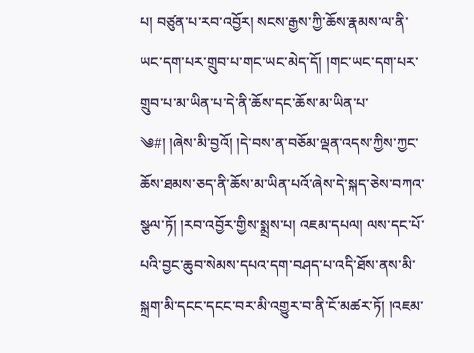པ། བཙུན་པ་རབ་འབྱོར། སངས་རྒྱས་ཀྱི་ཆོས་རྣམས་ལ་ནི་ཡང་དག་པར་གྲུབ་པ་གང་ཡང་མེད་དོ། །གང་ཡང་དག་པར་གྲུབ་པ་མ་ཡིན་པ་དེ་ནི་ཆོས་དང་ཆོས་མ་ཡིན་པ་
༄#། །ཞེས་མི་བྱའོ། །དེ་བས་ན་བཅོམ་ལྡན་འདས་ཀྱིས་ཀྱང་ཆོས་ཐམས་ཅད་ནི་ཆོས་མ་ཡིན་པའོ་ཞེས་དེ་སྐད་ཅེས་བཀའ་སྩལ་ཏོ། །རབ་འབྱོར་གྱིས་སྨྲས་པ། འཇམ་དཔལ། ལས་དང་པོ་པའི་བྱང་ཆུབ་སེམས་དཔའ་དག་བཤད་པ་འདི་ཐོས་ནས་མི་སྐྲག་མི་དངང་དངང་བར་མི་འགྱུར་བ་ནི་ངོ་མཚར་ཏོ། །འཇམ་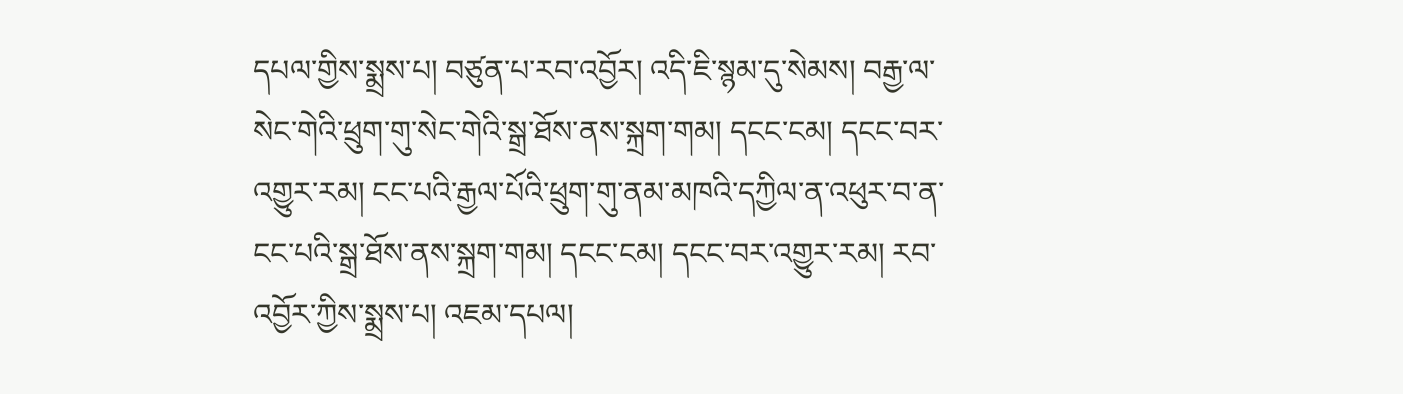དཔལ་གྱིས་སྨྲས་པ། བཙུན་པ་རབ་འབྱོར། འདི་ཇི་སྙམ་དུ་སེམས། བརྒྱ་ལ་སེང་གེའི་ཕྲུག་གུ་སེང་གེའི་སྒྲ་ཐོས་ནས་སྐྲག་གམ། དངང་ངམ། དངང་བར་འགྱུར་རམ། ངང་པའི་རྒྱལ་པོའི་ཕྲུག་གུ་ནམ་མཁའི་དཀྱིལ་ན་འཕུར་བ་ན་ངང་པའི་སྒྲ་ཐོས་ནས་སྐྲག་གམ། དངང་ངམ། དངང་བར་འགྱུར་རམ། རབ་འབྱོར་ཀྱིས་སྨྲས་པ། འཇམ་དཔལ།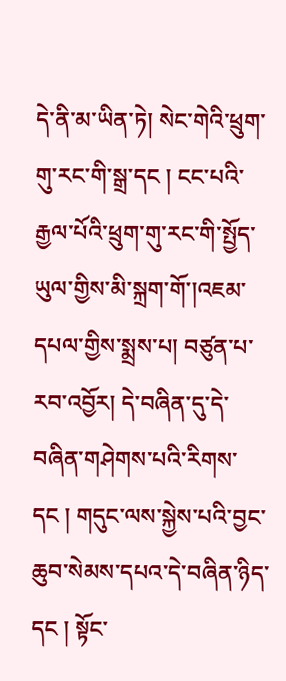དེ་ནི་མ་ཡིན་ཏེ། སེང་གེའི་ཕྲུག་གུ་རང་གི་སྒྲ་དང ། ངང་པའི་རྒྱལ་པོའི་ཕྲུག་གུ་རང་གི་སྤྱོད་ཡུལ་གྱིས་མི་སྐྲག་གོ་།འཇམ་དཔལ་གྱིས་སྨྲས་པ། བཙུན་པ་རབ་འབྱོར། དེ་བཞིན་དུ་དེ་བཞིན་གཤེགས་པའི་རིགས་དང ། གདུང་ལས་སྐྱེས་པའི་བྱང་ཆུབ་སེམས་དཔའ་དེ་བཞིན་ཉིད་དང ། སྟོང་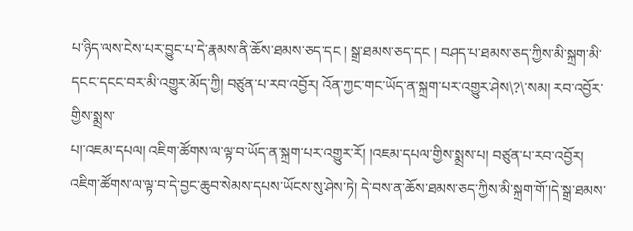པ་ཉིད་ལས་ངེས་པར་བྱུང་པ་དེ་རྣམས་ནི་ཆོས་ཐམས་ཅད་དང ། སྒྲ་ཐམས་ཅད་དང ། བཤད་པ་ཐམས་ཅད་ཀྱིས་མི་སྐྲག་མི་དངང་དངང་བར་མི་འགྱུར་མོད་ཀྱི། བཙུན་པ་རབ་འབྱོར། འོན་ཀྱང་གང་ཡོད་ན་སྐྲག་པར་འགྱུར་ཤེས\?\་སམ། རབ་འབྱོར་གྱིས་སྨྲས་
པ།་འཇམ་དཔལ། འཇིག་ཚོགས་ལ་ལྟ་བ་ཡོད་ན་སྐྲག་པར་འགྱུར་རོ། །འཇམ་དཔལ་གྱིས་སྨྲས་པ། བཙུན་པ་རབ་འབྱོར། འཇིག་ཚོགས་ལ་ལྟ་བ་དེ་བྱང་ཆུབ་སེམས་དཔས་ཡོངས་སུ་ཤེས་ཏེ། དེ་བས་ན་ཆོས་ཐམས་ཅད་ཀྱིས་མི་སྐྲག་གོ་།དེ་སྒྲ་ཐམས་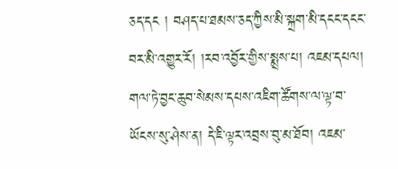ཅད་དང ། བཤད་པ་ཐམས་ཅད་ཀྱིས་མི་སྐྲག་མི་དངང་དངང་བར་མི་འགྱུར་རོ། །རབ་འབྱོར་གྱིས་སྨྲས་པ། འཇམ་དཔལ། གལ་ཏེ་བྱང་ཆུབ་སེམས་དཔས་འཇིག་ཚོགས་ལ་ལྟ་བ་ཡོངས་སུ་ཤེས་ན། དེ་ཇི་ལྟར་འབྲས་བུ་མ་ཐོབ། འཇམ་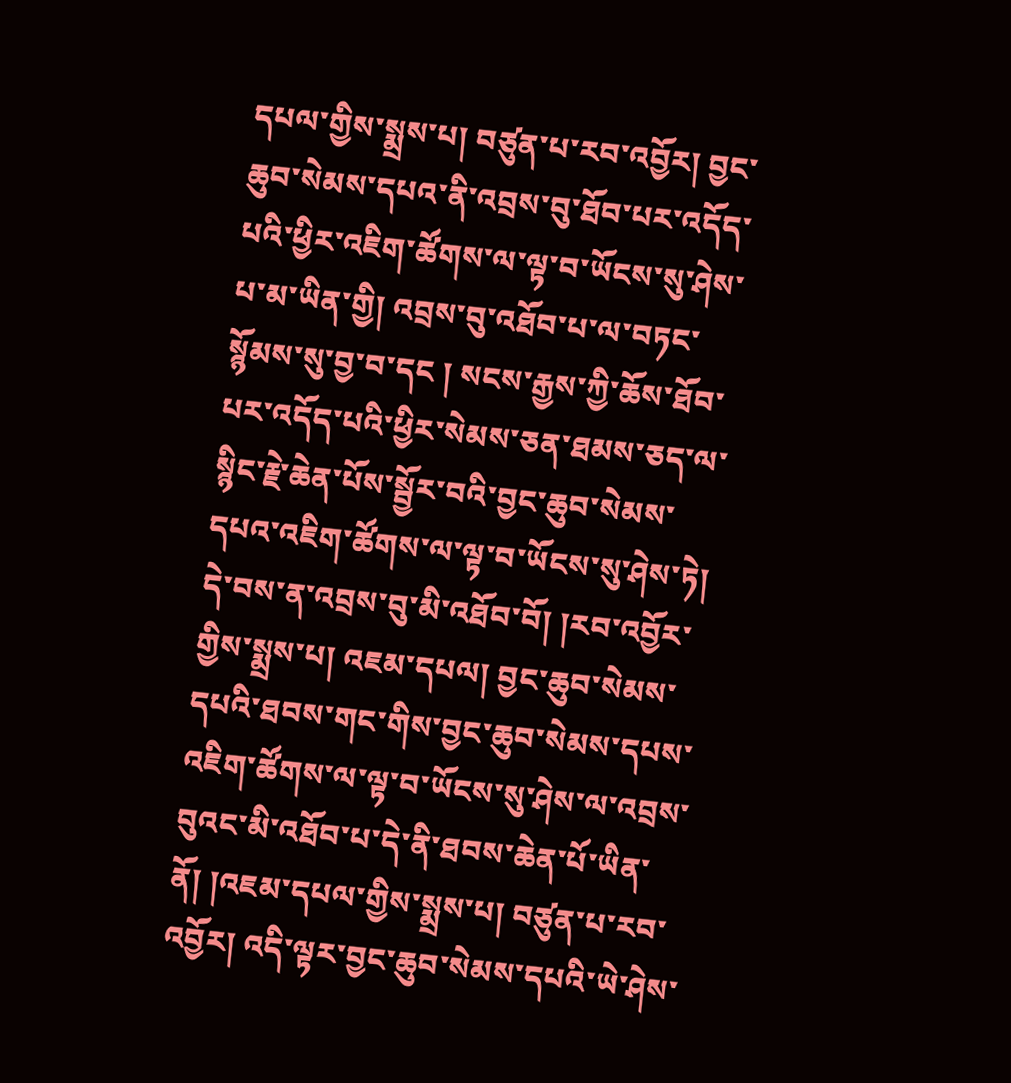དཔལ་གྱིས་སྨྲས་པ། བཙུན་པ་རབ་འབྱོར། བྱང་ཆུབ་སེམས་དཔའ་ནི་འབྲས་བུ་ཐོབ་པར་འདོད་པའི་ཕྱིར་འཇིག་ཚོགས་ལ་ལྟ་བ་ཡོངས་སུ་ཤེས་པ་མ་ཡིན་གྱི། འབྲས་བུ་འཐོབ་པ་ལ་བཏང་སྙོམས་སུ་བྱ་བ་དང ། སངས་རྒྱས་ཀྱི་ཆོས་ཐོབ་པར་འདོད་པའི་ཕྱིར་སེམས་ཅན་ཐམས་ཅད་ལ་སྙིང་རྗེ་ཆེན་པོས་སྦྱོར་བའི་བྱང་ཆུབ་སེམས་དཔའ་འཇིག་ཚོགས་ལ་ལྟ་བ་ཡོངས་སུ་ཤེས་ཏེ། དེ་བས་ན་འབྲས་བུ་མི་འཐོབ་བོ། །རབ་འབྱོར་གྱིས་སྨྲས་པ། འཇམ་དཔལ། བྱང་ཆུབ་སེམས་དཔའི་ཐབས་གང་གིས་བྱང་ཆུབ་སེམས་དཔས་འཇིག་ཚོགས་ལ་ལྟ་བ་ཡོངས་སུ་ཤེས་ལ་འབྲས་བུའང་མི་འཐོབ་པ་དེ་ནི་ཐབས་ཆེན་པོ་ཡིན་ནོ། །འཇམ་དཔལ་གྱིས་སྨྲས་པ། བཙུན་པ་རབ་འབྱོར། འདི་ལྟར་བྱང་ཆུབ་སེམས་དཔའི་ཡེ་ཤེས་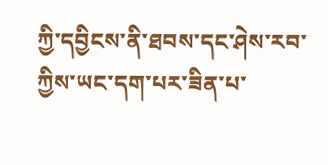ཀྱི་དབྱིངས་ནི་ཐབས་དང་ཤེས་རབ་ཀྱིས་ཡང་དག་པར་ཟིན་པ་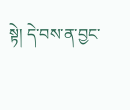སྟེ། དེ་བས་ན་བྱང་